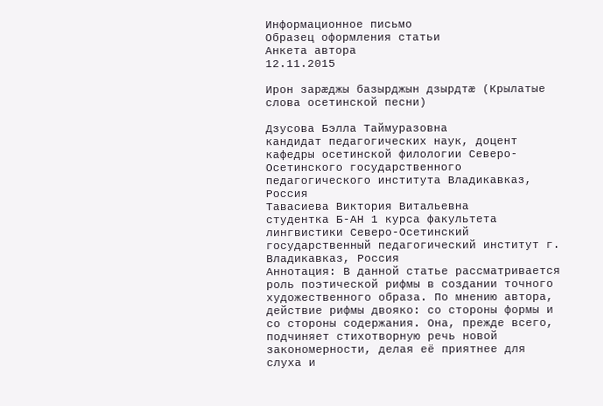Информационное письмо
Образец оформления статьи
Анкета автора
12.11.2015

Ирон зарæджы базырджын дзырдтæ (Крылатые слова осетинской песни)

Дзусова Бэлла Таймуразовна
кандидат педагогических наук, доцент кафедры осетинской филологии Северо-Осетинского государственного педагогического института Владикавказ, Россия
Тавасиева Виктория Витальевна
студентка Б-АН 1 курса факультета лингвистики Северо-Осетинский государственный педагогический институт г. Владикавказ, Россия
Аннотация: В данной статье рассматривается роль поэтической рифмы в создании точного художественного образа. По мнению автора, действие рифмы двояко: со стороны формы и со стороны содержания. Она, прежде всего, подчиняет стихотворную речь новой закономерности, делая её приятнее для слуха и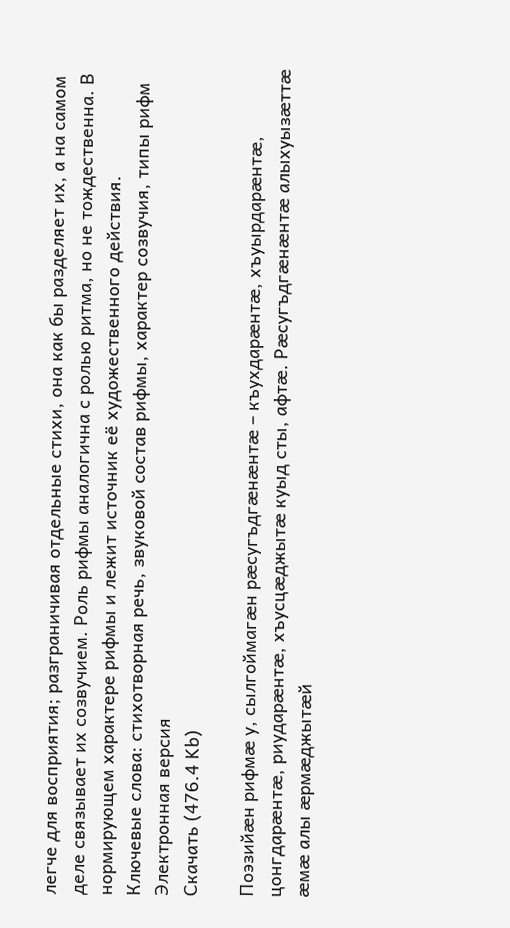легче для восприятия; разграничивая отдельные стихи, она как бы разделяет их, а на самом деле связывает их созвучием. Роль рифмы аналогична с ролью ритма, но не тождественна. В нормирующем характере рифмы и лежит источник её художественного действия.
Ключевые слова: стихотворная речь, звуковой состав рифмы, характер созвучия, типы рифм
Электронная версия
Скачать (476.4 Kb)

Поэзийæн рифмæ у, сылгоймагæн рæсугъдгæнæнтæ – къухдарæнтæ, хъуырдарæнтæ, цонгдарæнтæ, риударæнтæ, хъусцæджытæ куыд сты, афтæ. Рæсугъдгæнæнтæ алыхуызæттæ æмæ алы æрмæджытæй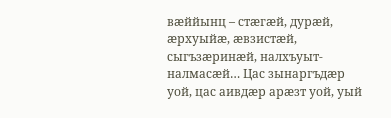вæййынц – стæгæй, дурæй, æрхуыйæ, æвзистæй, сыгъзæринæй, налхъуыт-налмасæй… Цас зынаргъдæр уой, цас аивдæр арæзт уой, уый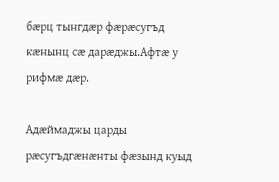бæрц тынгдæр фæрæсугъд кæнынц сæ дарæджы.Афтæ у рифмæ дæр.

Адæймаджы царды рæсугъдгæнæнты фæзынд куыд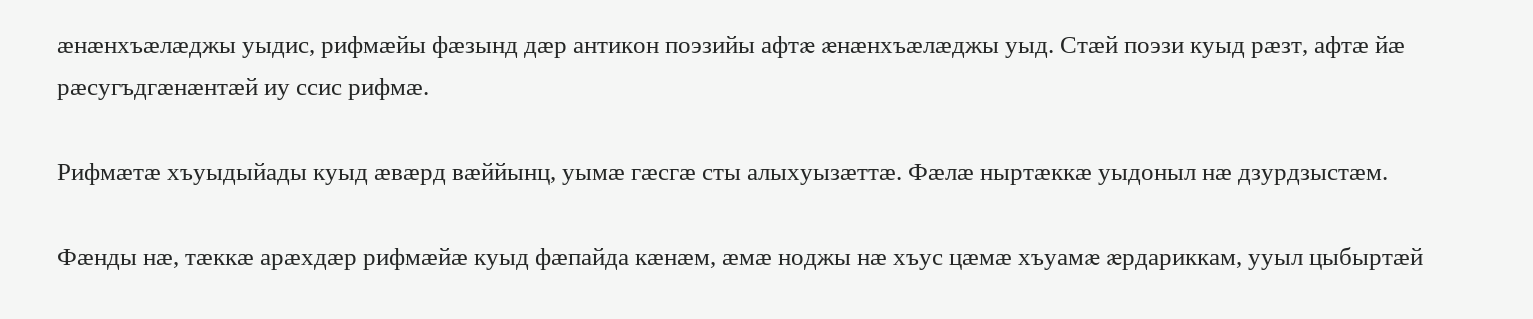æнæнхъæлæджы уыдис, рифмæйы фæзынд дæр антикон поэзийы афтæ æнæнхъæлæджы уыд. Стæй поэзи куыд рæзт, афтæ йæ рæсугъдгæнæнтæй иу ссис рифмæ.

Рифмæтæ хъуыдыйады куыд æвæрд вæййынц, уымæ гæсгæ сты алыхуызæттæ. Фæлæ ныртæккæ уыдоныл нæ дзурдзыстæм.

Фæнды нæ, тæккæ арæхдæр рифмæйæ куыд фæпайда кæнæм, æмæ ноджы нæ хъус цæмæ хъуамæ æрдариккам, ууыл цыбыртæй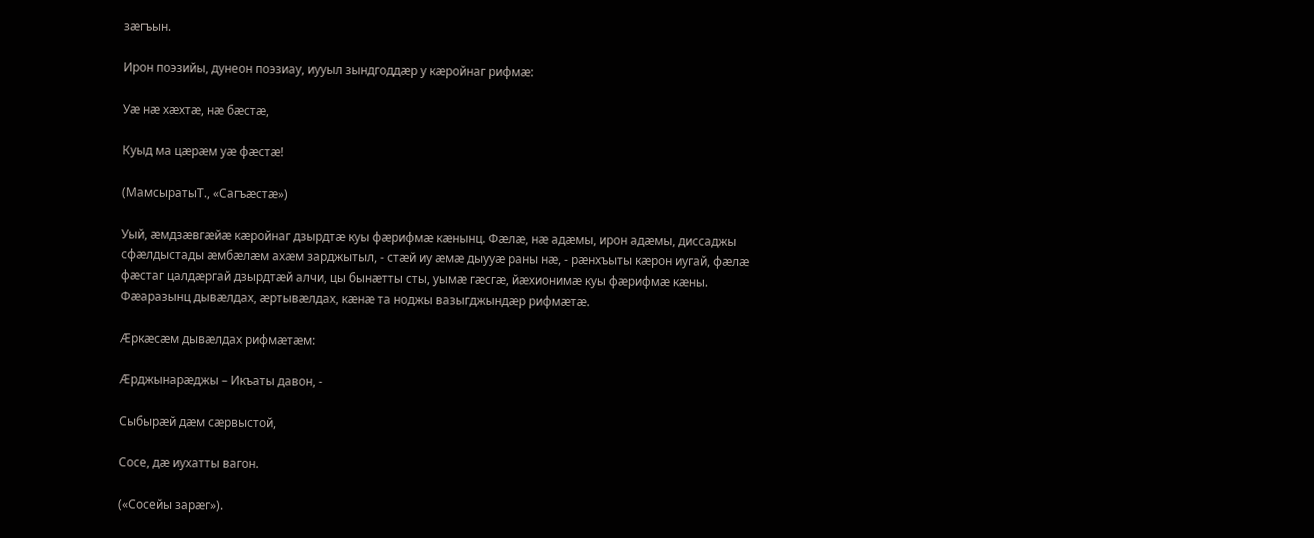зæгъын.

Ирон поэзийы, дунеон поэзиау, иууыл зындгоддæр у кæройнаг рифмæ:

Уæ нæ хæхтæ, нæ бæстæ,

Куыд ма цæрæм уæ фæстæ!

(МамсыратыТ., «Сагъæстæ»)

Уый, æмдзæвгæйæ кæройнаг дзырдтæ куы фæрифмæ кæнынц. Фæлæ, нæ адæмы, ирон адæмы, диссаджы сфæлдыстады æмбæлæм ахæм зарджытыл, - стæй иу æмæ дыууæ раны нæ, - рæнхъыты кæрон иугай, фæлæ фæстаг цалдæргай дзырдтæй алчи, цы бынæтты сты, уымæ гæсгæ, йæхионимæ куы фæрифмæ кæны. Фæаразынц дывæлдах, æртывæлдах, кæнæ та ноджы вазыгджындæр рифмæтæ.

Æркæсæм дывæлдах рифмæтæм:

Æрджынарæджы – Икъаты давон, -

Сыбырæй дæм сæрвыстой,

Сосе, дæ иухатты вагон.

(«Сосейы зарæг»).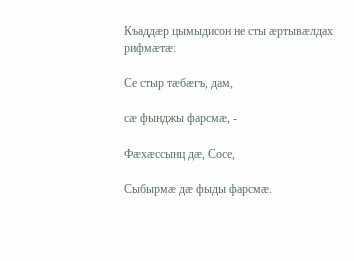Къаддæр цымыдисон не сты æртывæлдах рифмæтæ:

Се стыр тæбæгъ, дам,

сæ фынджы фарсмæ, -

Фæхæссынц дæ, Сосе,

Сыбырмæ дæ фыды фарсмæ.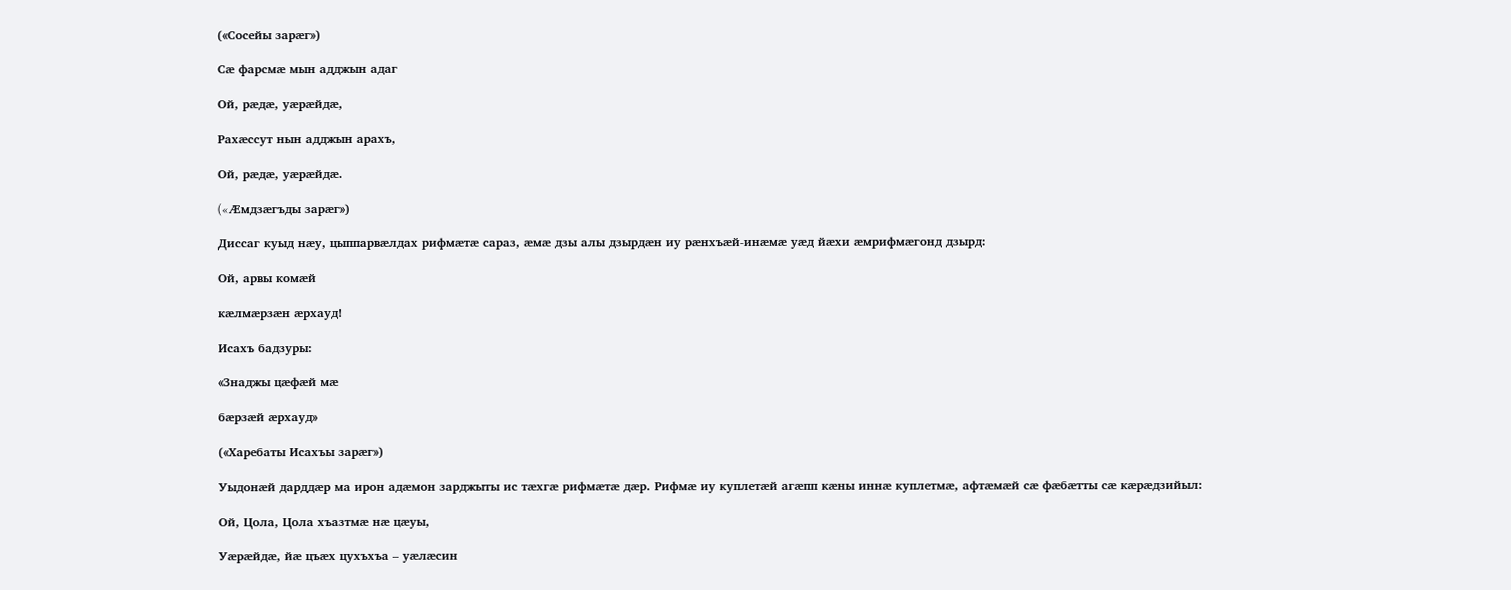(«Сосейы зарæг»)

Сæ фарсмæ мын адджын адаг

Ой, рæдæ, уæрæйдæ,

Рахæссут нын адджын арахъ,

Ой, рæдæ, уæрæйдæ.

(«Æмдзæгъды зарæг»)

Диссаг куыд нæу, цыппарвæлдах рифмæтæ сараз, æмæ дзы алы дзырдæн иу рæнхъæй-инæмæ уæд йæхи æмрифмæгонд дзырд:

Ой, арвы комæй

кæлмæрзæн æрхауд!

Исахъ бадзуры:

«Знаджы цæфæй мæ

бæрзæй æрхауд»

(«Харебаты Исахъы зарæг»)

Уыдонæй дарддæр ма ирон адæмон зарджыты ис тæхгæ рифмæтæ дæр. Рифмæ иу куплетæй агæпп кæны иннæ куплетмæ, афтæмæй сæ фæбæтты сæ кæрæдзийыл:

Ой, Цола, Цола хъазтмæ нæ цæуы,

Уæрæйдæ, йæ цъæх цухъхъа – уæлæсин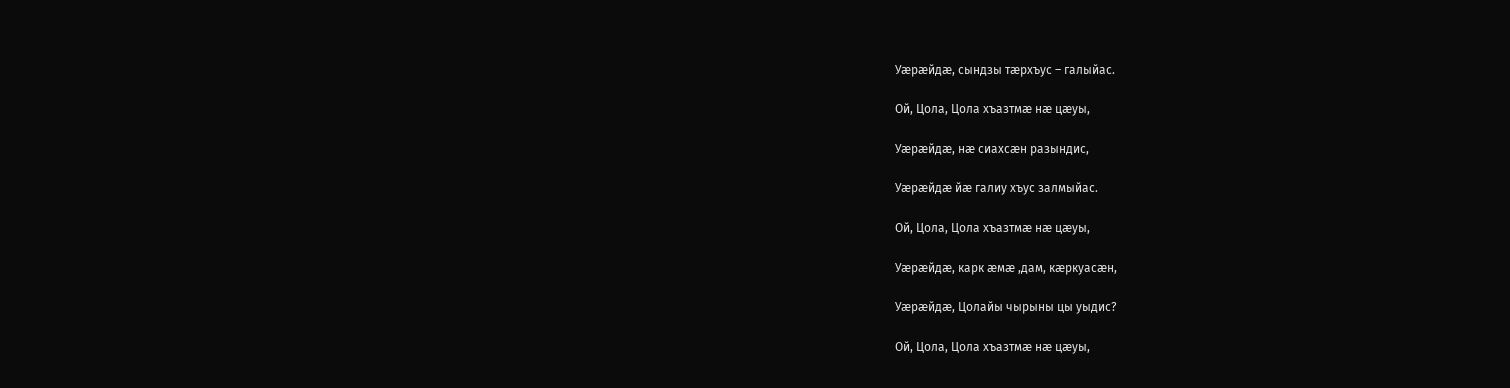Уæрæйдæ, сындзы тæрхъус – галыйас.

Ой, Цола, Цола хъазтмæ нæ цæуы,

Уæрæйдæ, нæ сиахсæн разындис,

Уæрæйдæ йæ галиу хъус залмыйас.

Ой, Цола, Цола хъазтмæ нæ цæуы,

Уæрæйдæ, карк æмæ ,дам, кæркуасæн,

Уæрæйдæ, Цолайы чырыны цы уыдис?

Ой, Цола, Цола хъазтмæ нæ цæуы,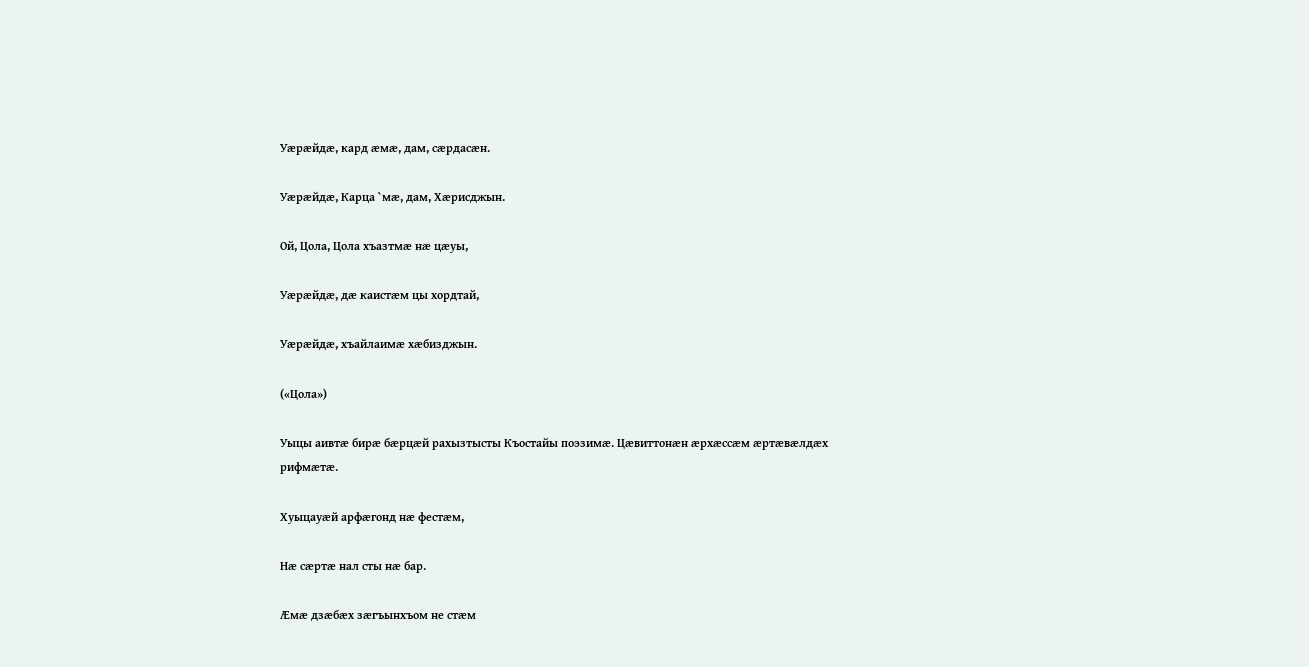Уæрæйдæ, кард æмæ, дам, сæрдасæн.

Уæрæйдæ, Карца `мæ, дам, Хæрисджын.

Ой, Цола, Цола хъазтмæ нæ цæуы,

Уæрæйдæ, дæ каистæм цы хордтай,

Уæрæйдæ, хъайлаимæ хæбизджын.

(«Цола»)

Уыцы аивтæ бирæ бæрцæй рахызтысты Къостайы поэзимæ. Цæвиттонæн æрхæссæм æртæвæлдæх рифмæтæ.

Хуыцауæй арфæгонд нæ фестæм,

Нæ сæртæ нал сты нæ бар.

Æмæ дзæбæх зæгъынхъом не стæм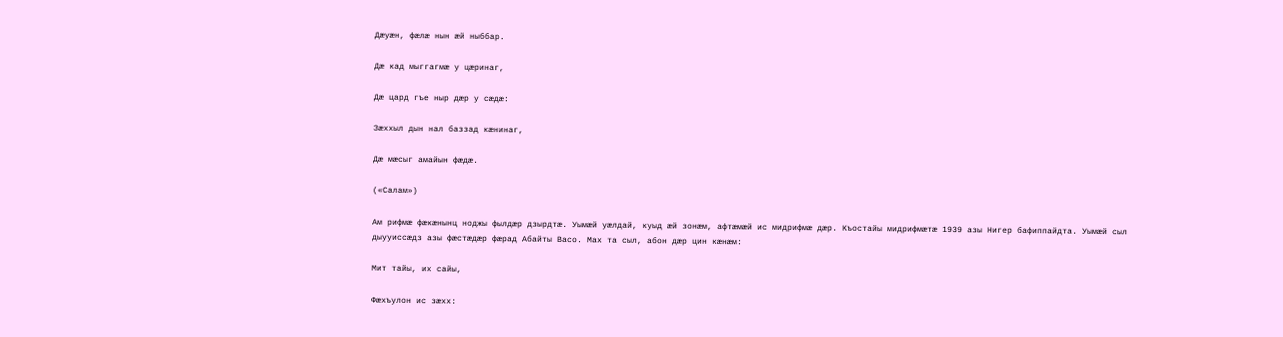Дæуæн, фæлæ нын æй ныббар.

Дæ кад мыггагмæ у цæринаг,

Дæ цард гъе ныр дæр у сæдæ:

Зæххыл дын нал баззад кæнинаг,

Дæ мæсыг амайын фæдæ.

(«Салам»)

Ам рифмæ фæкæнынц ноджы фылдæр дзырдтæ. Уымæй уæлдай, куыд æй зонæм, афтæмæй ис мидрифмæ дæр. Къостайы мидрифмæтæ 1939 азы Нигер бафиппайдта. Уымæй сыл дыууиссæдз азы фæстæдæр фæрад Абайты Васо. Мах та сыл, абон дæр цин кæнæм:

Мит тайы, их сайы,

Фæхъулон ис зæхх: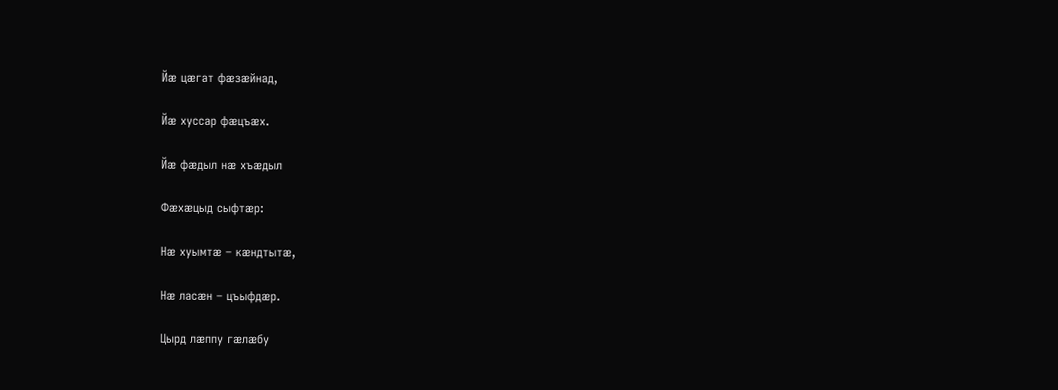Йæ цæгат фæзæйнад,

Йæ хуссар фæцъæх.

Йæ фæдыл нæ хъæдыл

Фæхæцыд сыфтæр:

Нæ хуымтæ – кæндтытæ,

Нæ ласæн – цъыфдæр.

Цырд лæппу гæлæбу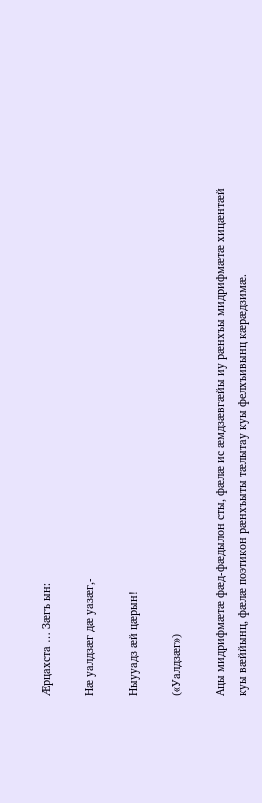Æрцахста … Зæгъ ын:

Нæ уалдзæг дæ уазæг,-

Ныууадз æй цæрын!

(«Уалдзæг»)

Ацы мидрифмæтæ фæд-фæдылон сты, фæлæ ис æмдзæвгæйы иу рæнхъы мидрифмæтæ хицæнтæй куы вæййынц, фæлæ поэтикон рæнхъыты тæлытау куы фелхъивынц кæрæдзимæ.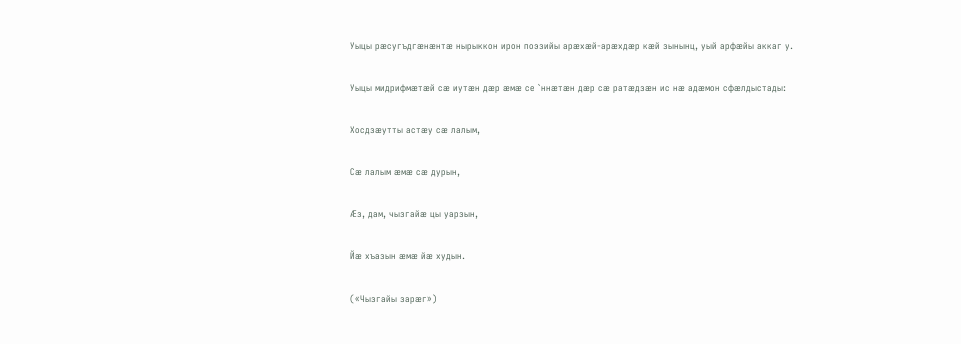Уыцы рæсугъдгæнæнтæ нырыккон ирон поэзийы арæхæй-арæхдæр кæй зынынц, уый арфæйы аккаг у.

Уыцы мидрифмæтæй сæ иутæн дæр æмæ се `ннæтæн дæр сæ ратæдзæн ис нæ адæмон сфæлдыстады:

Хосдзæутты астæу сӕ лалым,

Сæ лалым æмæ сæ дурын,

Æз, дам, чызгайæ цы уарзын,

Йæ хъазын æмæ йæ худын.

(«Чызгайы зарæг»)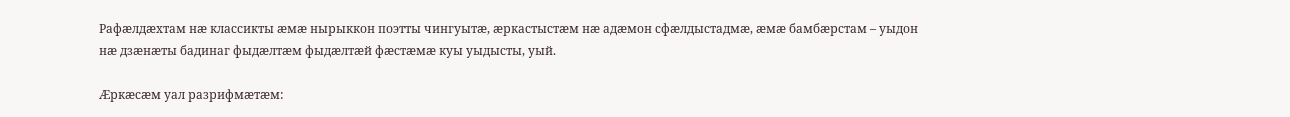Рафæлдæхтам нæ классикты ӕмӕ нырыккон поэтты чингуытæ, æркастыстæм нæ адæмон сфæлдыстадмæ, æмæ бамбӕрстам – уыдон нæ дзæнæты бадинаг фыдæлтæм фыдæлтæй фæстæмæ куы уыдысты, уый.

Æркæсæм уал разрифмæтæм: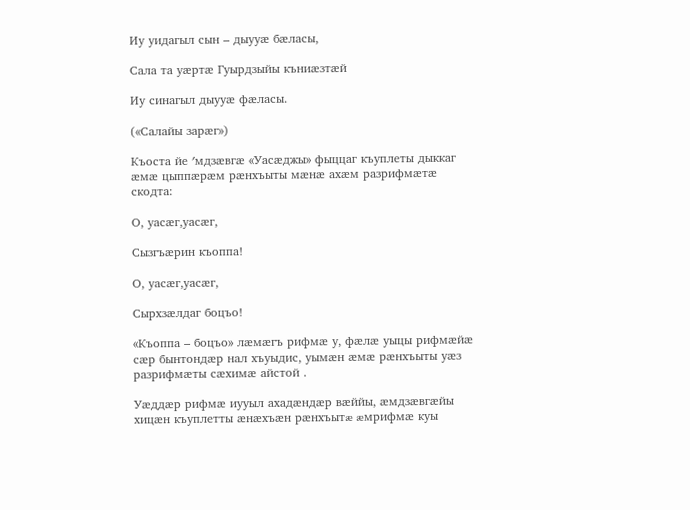Иу уидагыл сын – дыууæ бæласы,

Сала та уæртæ Гуырдзыйы къниæзтæй

Иу синагыл дыууæ фæласы.

(«Салайы зарæг»)

Къоста йе ′мдзæвгæ «Уасæджы» фыццаг къуплеты дыккаг æмæ цыппæрæм рæнхъыты мæнæ ахæм разрифмæтæ скодта:

О, уасæг,уасæг,

Сызгъæрин къоппа!

О, уасæг,уасæг,

Сырхзæлдаг боцъо!

«Къоппа – боцъо» лæмæгъ рифмæ у, фæлæ уыцы рифмæйæ сæр бынтондæр нал хъуыдис, уымæн æмæ рæнхъыты уæз разрифмæты сæхимæ айстой .

Уæддæр рифмæ иууыл ахадæндæр вæййы, æмдзæвгæйы хицæн къуплетты æнæхъæн рæнхъытæ æмрифмæ куы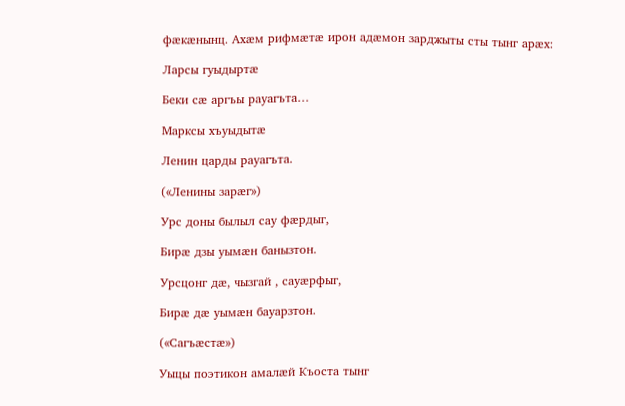фæкæнынц. Ахæм рифмæтæ ирон адæмон зарджыты сты тынг арæх:

Ларсы гуыдыртæ

Беки сæ аргъы рауагъта…

Марксы хъуыдытæ

Ленин царды рауагъта.

(«Ленины зарæг»)

Урс доны былыл сау фæрдыг,

Бирæ дзы уымæн банызтон.

Урсцонг дæ, чызгай , сауæрфыг,

Бирæ дæ уымæн бауарзтон.

(«Сагъæстæ»)

Уыцы поэтикон амалæй Къоста тынг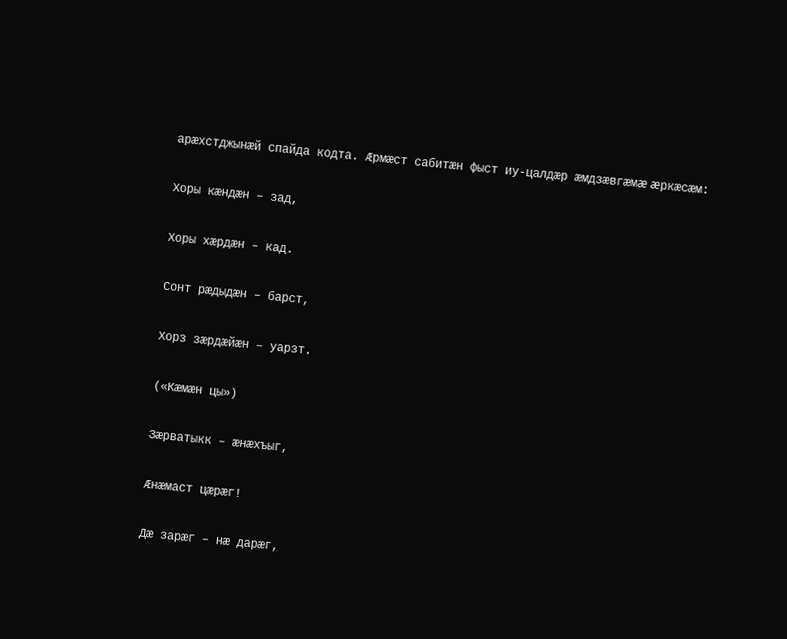арæхстджынæй спайда кодта. Æрмæст сабитæн фыст иу-цалдæр æмдзæвгæмæ æркæсæм:

Хоры кæндæн – зад,

Хоры хæрдæн – кад.

Сонт рæдыдæн – барст,

Хорз зæрдæйæн – уарзт.

(«Кæмæн цы»)

Зæрватыкк – æнæхъыг,

Æнæмаст цæрæг!

Дæ зарæг – нæ дарæг,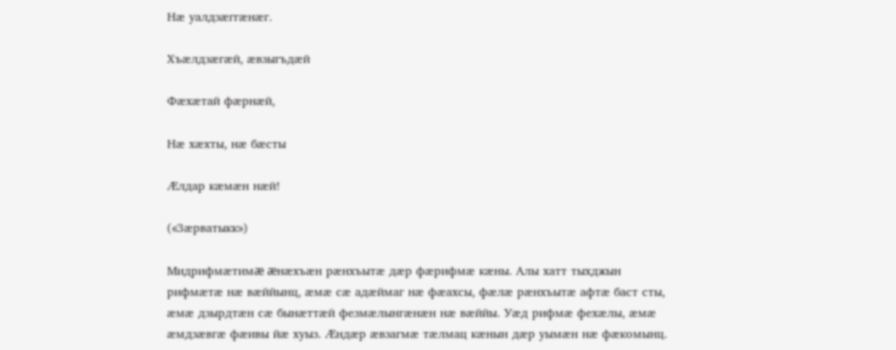Нæ уалдзæггæнæг.

Хъæлдзæгæй, æвзыгъдæй

Фæхæтай фæрнæй,

Нæ хæхты, нæ бæсты

Æлдар кæмæн нæй!

(«Зæрватыкк»)

Мидрифмæтимæ æнæхъæн рæнхъытæ дæр фæрифмæ кæны. Алы хатт тыхджын рифмæтæ нæ вæййынц, æмæ сæ адæймаг нæ фæахсы, фæлæ рæнхъытæ афтæ баст сты, æмæ дзырдтæн сæ бынæттæй фезмæлынгæнæн нæ вæййы. Уæд рифмæ фехæлы, æмæ æмдзæвгæ фæивы йæ хуыз. Æндæр æвзагмæ тæлмац кæнын дæр уымæн нæ фæкомынц.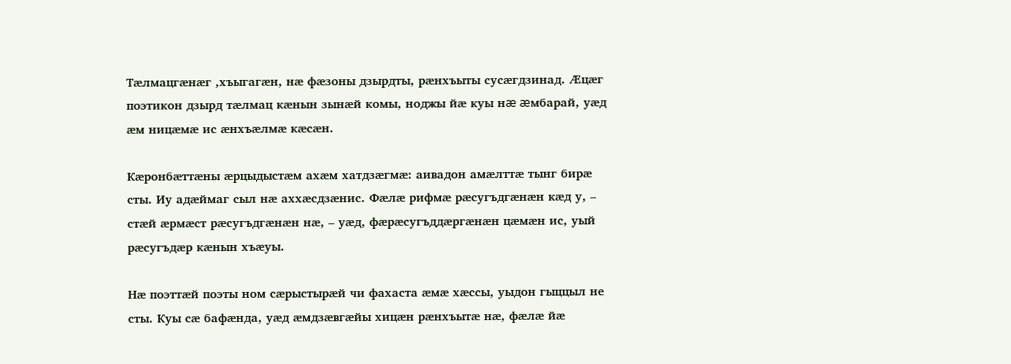Тæлмацгæнæг ,хъыгагæн, нæ фæзоны дзырдты, рæнхъыты сусæгдзинад. Æцæг поэтикон дзырд тæлмац кæнын зынæй комы, ноджы йæ куы нæ æмбарай, уæд æм ницæмæ ис æнхъæлмæ кæсæн.

Кӕронбӕттӕны ӕрцыдыстӕм ахӕм хатдзӕгмӕ: аивадон амæлттæ тынг бирæ сты. Иу адæймаг сыл нæ аххæсдзæнис. Фæлæ рифмæ рæсугъдгæнæн кæд у, – стæй æрмæст рæсугъдгæнæн нæ, – уæд, фæрæсугъддæргæнæн цæмæн ис, уый рæсугъдæр кæнын хъæуы.

Нæ поэттæй поэты ном сæрыстырæй чи фахаста æмæ хæссы, уыдон гыццыл не сты. Куы сæ бафæнда, уæд æмдзæвгæйы хицæн рæнхъытæ нæ, фæлæ йæ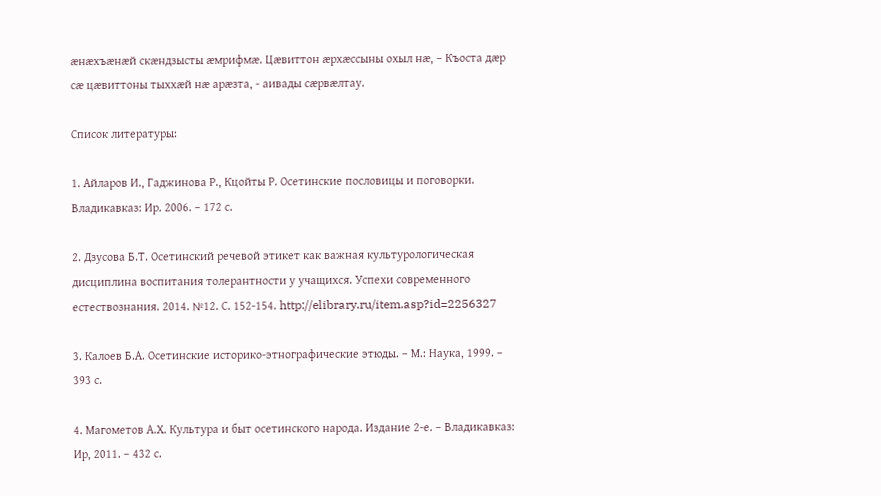æнæхъæнæй скæндзысты æмрифмæ. Цæвиттон æрхæссыны охыл нæ, – Къоста дæр сæ цæвиттоны тыххæй нæ арæзта, - аивады сæрвæлтау.

Список литературы:

1. Айларов И., Гаджинова Р., Кцойты Р. Осетинские пословицы и поговорки. Владикавказ: Ир. 2006. – 172 с.

2. Дзусова Б.Т. Осетинский речевой этикет как важная культурологическая дисциплина воспитания толерантности у учащихся. Успехи современного естествознания. 2014. №12. С. 152-154. http://elibrary.ru/item.asp?id=2256327

3. Калоев Б.А. Осетинские историко-этнографические этюды. – М.: Наука, 1999. – 393 с.

4. Магометов А.Х. Культура и быт осетинского народа. Издание 2-е. – Владикавказ: Ир, 2011. – 432 с.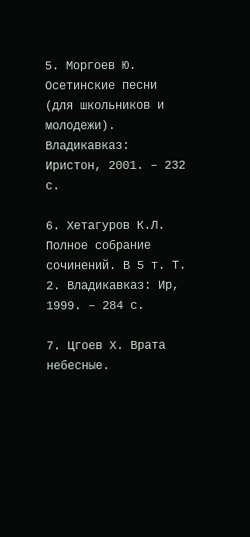5. Моргоев Ю. Осетинские песни (для школьников и молодежи). Владикавказ: Иристон, 2001. – 232 с.

6. Хетагуров К.Л. Полное собрание сочинений. В 5 т. Т. 2. Владикавказ: Ир, 1999. – 284 с.

7. Цгоев Х. Врата небесные.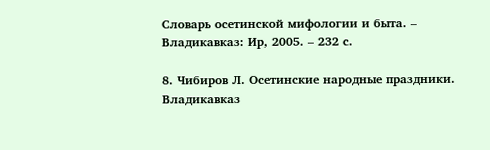Словарь осетинской мифологии и быта. – Владикавказ: Ир, 2005. – 232 с.

8. Чибиров Л. Осетинские народные праздники. Владикавказ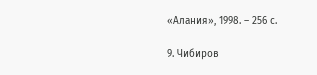«Алания», 1998. – 256 с.

9. Чибиров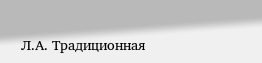Л.А. Традиционная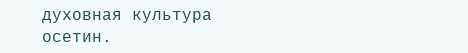духовная культура осетин.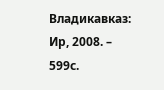Владикавказ: Ир, 2008. – 599с.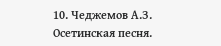10. Чеджемов А.З. Осетинская песня.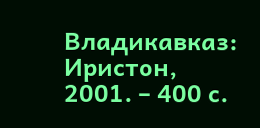Владикавказ: Иристон, 2001. – 400 с.